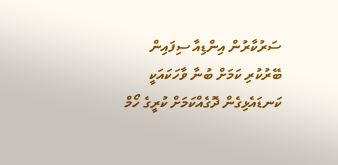ސަރުކާރުން އިންޑިއާ ސިފައިން ބޭރުކުރި ކަމަށް ބުނާ ވާހަކައަކީ ކަނޑައެޅިގެން ދޮގެއްކަމަށް ކުރީގެ ހޯމް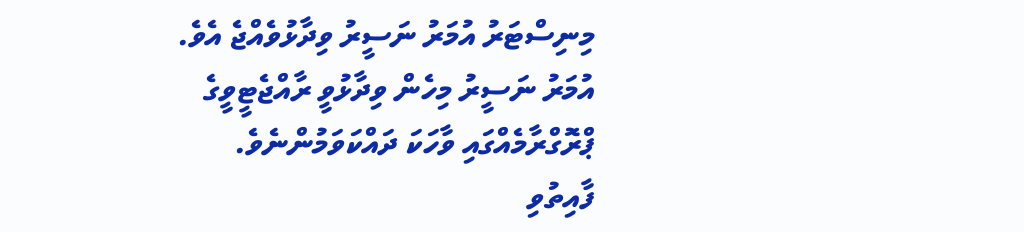މިނިސްޓަރު އުމަރު ނަސީރު ވިދާޅުވެއްޖެ އެވެ.
އުމަރު ނަސީރު މިހެން ވިދާޅުވީ ރާއްޖެޓީވީގެ ޕްރޮގްރާމެއްގައި ވާހަކަ ދައްކަވަމުންނެވެ.
ފާއިތުވި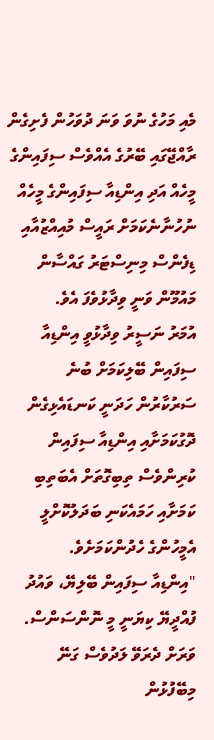މެއި މަހުގެ ނުވަ ވަނަ ދުވަހުން ފެށިގެން ރާއްޖޭގައި ބޭރުގެ އެއްވެސް ސިފައިންގެ މީހެއް އަދި އިންޑިއާ ސިފައިންގެ މީހެއް ނުހުނާނެކަމަށް ރައީސް މުއިއްޒުއާއި ޑިފެންސް މިނިސްޓަރު ގައްސާން މައުމޫން ވަނީ ވިދާޅުވެފަ އެވެ.
އުމަރު ނަސީރު ވިދާޅުވީ އިންޑިއާ ސިފައިން ބޭލިކަމަށް ބުނެ ސަރުކާރުން ހަދަނީ ކަނޑައެޅިގެން ދޮގުކަމަށާއި އިންޑިއާ ސިފައިން ކުރިންވެސް ތިބިގޮތަށް އެބަތިބި ކަމަށާއި ހަމައެކަނި ބަދަލުކޮށްލީ އެމީހުންގެ ހެދުންކަމަށެވެ.
"އިންޑިއާ ސިފައިން ބޭލިޔޭ، ވައުދު ފުއްދީޔޭ ކިޔަނީ މީ ނޮންސަންސް. ވަރަށް ދެރަވޭ ލަދުވެސް ގަނޭ މިބޭފުޅުން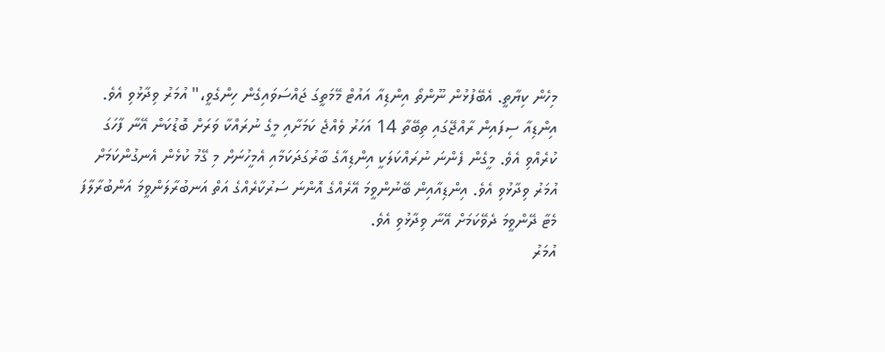މިހެން ކިޔާތީ. އެބޭފުޅުން ނޫންތޯ އިންޑިއާ އައުޓް މޭމަތީގަ ޖައްސަވައިގެން ހިންގެވީ،" އުމަރު ވިދާޅުވި އެވެ.
އިންޑިއާ ސިފައިން ރާއްޖޭގައި ތިބޭތާ 14 އަހަރު ވެއްޖެ ކަމަށާއި މީގެ ނުރައްކާ ވަރަށް ބޮޑުކަން އޭނާ ފާހަގަ ކުރެއްވި އެވެ. މީގެން ފެންނަ ނުރައްކަލަކީ އިންޑިއާގެ ބާރުގަދަކަމާއި އެމީހުނަށް މި ގޭމު ކުޅެން އެނގުންކަމަށް އުމަރު ވިދާޅުވި އެވެ. އިންޑިއާއިން ބޭނުންވީމަ އޭރެއްގެ އޮންނަ ސަރުކާރެއްގެ އަތް އަނބުރާލަންވީމަ އަންބުރާލާފަ މެޓާ ދޭންވީމަ ދެވޭކަމަށް އޭނާ ވިދާޅުވި އެވެ.
އުމަރު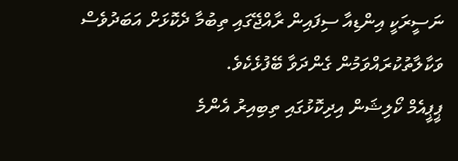ނަސީރަކީ އިންޑިއާ ސިފައިން ރާއްޖޭގައި ތިބުމާ ދެކޮޅަށް އަބަދުވެސް ވަކާލާތުކުރައްވަމުން ގެންދަވާ ބޭފުޅެކެވެ.
ޕީޕީއެމް ކޯލިޝަން އިދިކޮޅުގައި ތިބިއިރު އެންމެ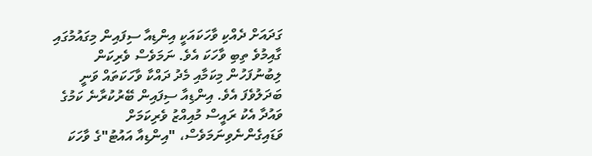ގަދައަށް ދެއްކި ވާހަކައަކީ އިންޑިއާ ސިފައިން މިގައުމުގައި ގާއިމުވެ ތިބި ވާހަކަ އެވެ. ނަމަވެސް ވެރިކަން ލިބުނުފަހުން މިކަމާއި މެދު ދައްކާ ވާހަކަތައް ވަނީ ބަދަލުވެފަ އެވެ. އިންޑިއާ ސިފައިން ބޭރުކުރާނެ ކަމުގެ ވައުދާ އެކު ރައީސް މުއިއްޒު ވެރިކަމަށް ވަޑައިގެންނެވިނަމަވެސް، "އިންޑިއާ އައުޓު"ގެ ވާހަކަ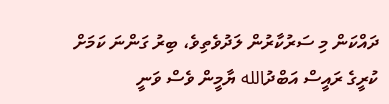ދައްކަން މި ސަރުކާރުން ލަދުވެތިވެ، ބިރު ގަންނަ ކަމަށް ކުރީގެ ރައީސް އަބްދުالله ޔާމީން ވެސް ވަނީ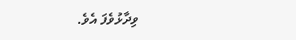ވިދާޅުވެފަ އެވެ.